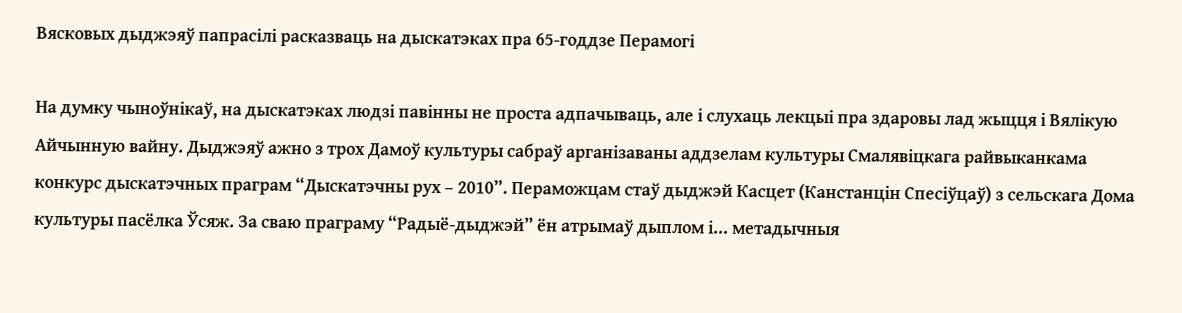Вясковых дыджэяў папрасілі расказваць на дыскатэках пра 65-годдзе Перамогі

На думку чыноўнікаў, на дыскатэках людзі павінны не проста адпачываць, але і слухаць лекцыі пра здаровы лад жыцця і Вялікую Айчынную вайну. Дыджэяў ажно з трох Дамоў культуры сабраў арганізаваны аддзелам культуры Смалявіцкага райвыканкама конкурс дыскатэчных праграм “Дыскатэчны рух – 2010”. Пераможцам стаў дыджэй Касцет (Канстанцін Спесіўцаў) з сельскага Дома культуры пасёлка Ўсяж. За сваю праграму “Радыё-дыджэй” ён атрымаў дыплом і… метадычныя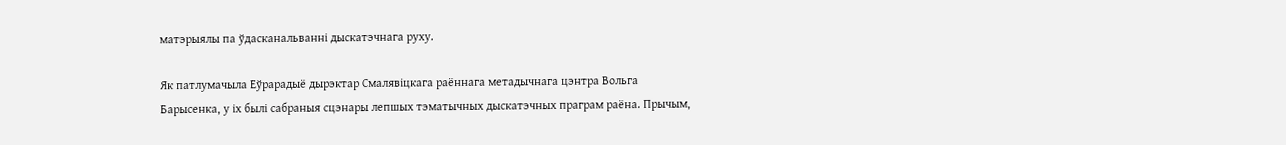матэрыялы па ўдасканальванні дыскатэчнага руху.

Як патлумачыла Еўрарадыё дырэктар Смалявіцкага раённага метадычнага цэнтра Вольга Барысенка, у іх былі сабраныя сцэнары лепшых тэматычных дыскатэчных праграм раёна. Прычым,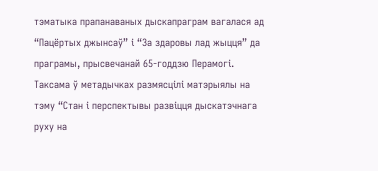тэматыка прапанаваных дыскапраграм вагалася ад “Пацёртых джынсаў” і “За здаровы лад жыцця” да праграмы, прысвечанай 65-годдзю Перамогі. Таксама ў метадычках размясцілі матэрыялы на тэму “Стан і перспектывы развіцця дыскатэчнага руху на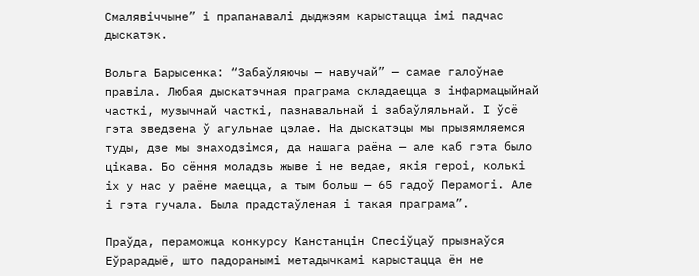Смалявіччыне” і прапанавалі дыджэям карыстацца імі падчас дыскатэк.

Вольга Барысенка: “Забаўляючы — навучай” — самае галоўнае правіла. Любая дыскатэчная праграма складаецца з інфармацыйнай часткі, музычнай часткі, пазнавальнай і забаўляльнай. І ўсё гэта зведзена ў агульнае цэлае. На дыскатэцы мы прызямляемся туды, дзе мы знаходзімся, да нашага раёна — але каб гэта было цікава. Бо сёння моладзь жыве і не ведае, якія героі, колькі іх у нас у раёне маецца, а тым больш — 65 гадоў Перамогі. Але і гэта гучала. Была прадстаўленая і такая праграма”.

Праўда, пераможца конкурсу Канстанцін Спесіўцаў прызнаўся Еўрарадыё, што падоранымі метадычкамі карыстацца ён не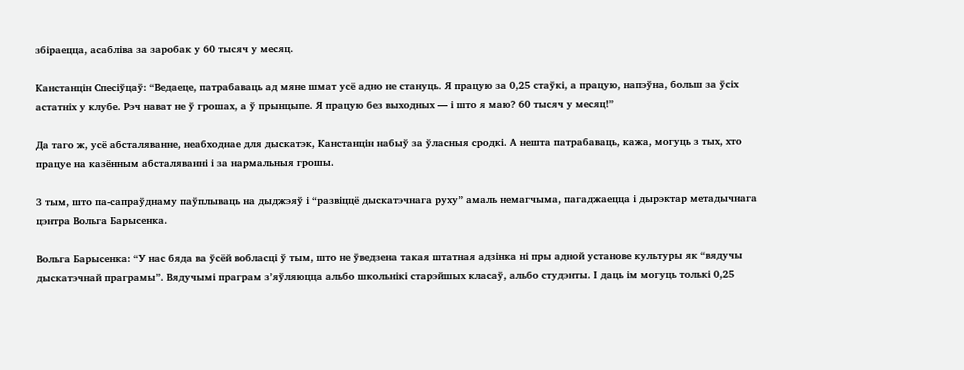збіраецца, асабліва за заробак у 60 тысяч у месяц.

Канстанцін Спесіўцаў: “Ведаеце, патрабаваць ад мяне шмат усё адно не стануць. Я працую за 0,25 стаўкі, а працую, напэўна, больш за ўсіх астатніх у клубе. Рэч нават не ў грошах, а ў прынцыпе. Я працую без выходных — і што я маю? 60 тысяч у месяц!”

Да таго ж, усё абсталяванне, неабходнае для дыскатэк, Канстанцін набыў за ўласныя сродкі. А нешта патрабаваць, кажа, могуць з тых, хто працуе на казённым абсталяванні і за нармальныя грошы.

З тым, што па-сапраўднаму паўплываць на дыджэяў і “развіццё дыскатэчнага руху” амаль немагчыма, пагаджаецца і дырэктар метадычнага цэнтра Вольга Барысенка.

Вольга Барысенка: “У нас бяда ва ўсёй вобласці ў тым, што не ўведзена такая штатная адзінка ні пры адной установе культуры як “вядучы дыскатэчнай праграмы”. Вядучымі праграм з’яўляюцца альбо школьнікі старэйшых класаў, альбо студэнты. І даць ім могуць толькі 0,25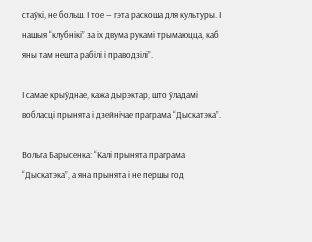стаўкі, не больш. І тое — гэта раскоша для культуры. І нашыя “клубнікі” за іх двума рукамі трымаюцца, каб яны там нешта рабілі і праводзілі”.

І самае крыўднае, кажа дырэктар, што ўладамі вобласці прынята і дзейнічае праграма “Дыскатэка”.

Вольга Барысенка: “Калі прынята праграма “Дыскатэка”, а яна прынята і не першы год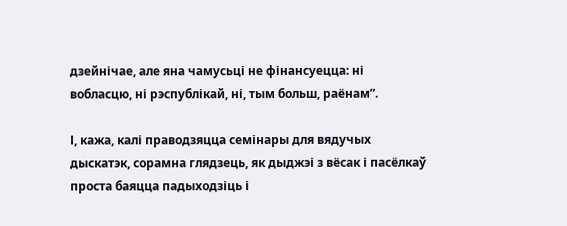дзейнічае, але яна чамусьці не фінансуецца: ні вобласцю, ні рэспублікай, ні, тым больш, раёнам”.

І, кажа, калі праводзяцца семінары для вядучых дыскатэк, сорамна глядзець, як дыджэі з вёсак і пасёлкаў проста баяцца падыходзіць і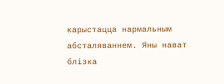карыстацца нармальным абсталяваннем. Яны нават блізка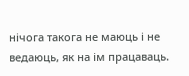нічога такога не маюць і не ведаюць, як на ім працаваць.